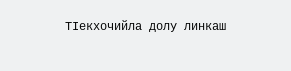ТIекхочийла долу линкаш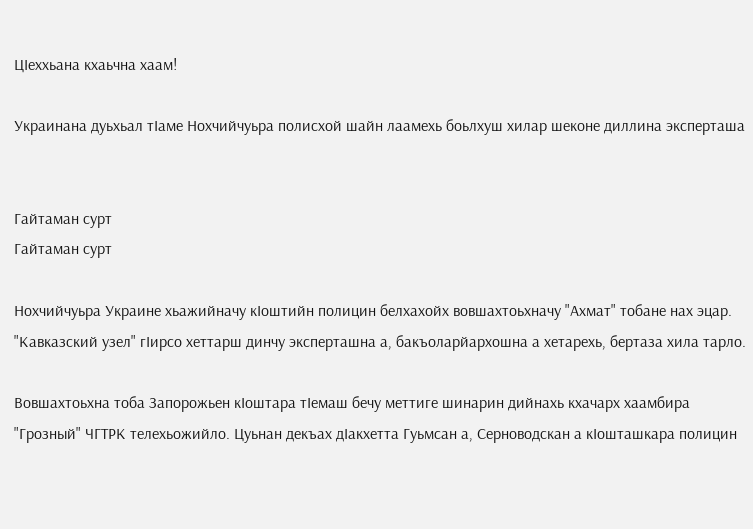ЦIеххьана кхаьчна хаам!

Украинана дуьхьал тIаме Нохчийчуьра полисхой шайн лаамехь боьлхуш хилар шеконе диллина эксперташа


Гайтаман сурт
Гайтаман сурт

Нохчийчуьра Украине хьажийначу кIоштийн полицин белхахойх вовшахтоьхначу "Ахмат" тобане нах эцар. "Кавказский узел" гIирсо хеттарш динчу эксперташна а, бакъоларйархошна а хетарехь, бертаза хила тарло.

Вовшахтоьхна тоба Запорожьен кIоштара тIемаш бечу меттиге шинарин дийнахь кхачарх хаамбира "Грозный" ЧГТРК телехьожийло. Цуьнан декъах дIакхетта Гуьмсан а, Серноводскан а кIошташкара полицин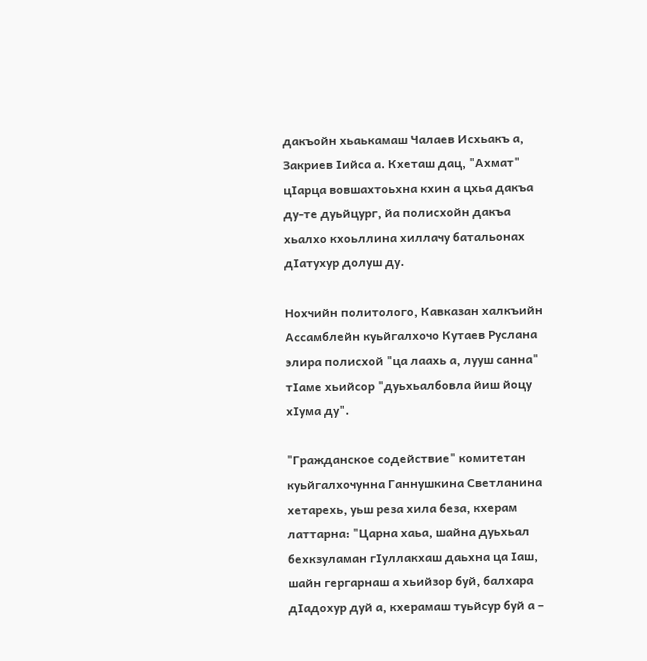дакъойн хьаькамаш Чалаев Исхьакъ а, Закриев Iийса а. Кхеташ дац, "Ахмат" цIарца вовшахтоьхна кхин а цхьа дакъа ду-те дуьйцург, йа полисхойн дакъа хьалхо кхоьллина хиллачу батальонах дIатухур долуш ду.

Нохчийн политолого, Кавказан халкъийн Ассамблейн куьйгалхочо Кутаев Руслана элира полисхой "ца лаахь а, лууш санна" тIаме хьийсор "дуьхьалбовла йиш йоцу хIума ду".

"Гражданское содействие" комитетан куьйгалхочунна Ганнушкина Светланина хетарехь, уьш реза хила беза, кхерам латтарна: "Царна хаьа, шайна дуьхьал бехкзуламан гIуллакхаш даьхна ца Iаш, шайн гергарнаш а хьийзор буй, балхара дIадохур дуй а, кхерамаш туьйсур буй а –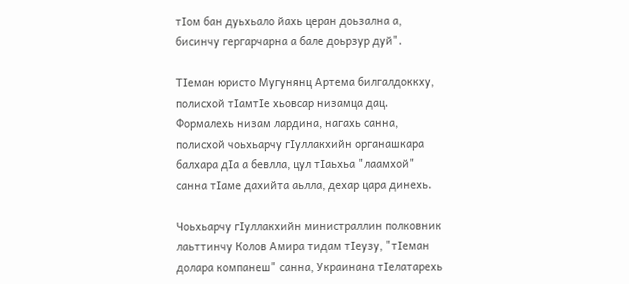тIом бан дуьхьало йахь церан доьзална а, бисинчу гергарчарна а бале доьрзур дуй".

ТIеман юристо Мугунянц Артема билгалдоккху, полисхой тIамтIе хьовсар низамца дац. Формалехь низам лардина, нагахь санна, полисхой чоьхьарчу гIуллакхийн органашкара балхара дIа а бевлла, цул тIаьхьа "лаамхой" санна тIаме дахийта аьлла, дехар цара динехь.

Чоьхьарчу гIуллакхийн министраллин полковник лаьттинчу Колов Амира тидам тIеузу, "тIеман долара компанеш" санна, Украинана тIелатарехь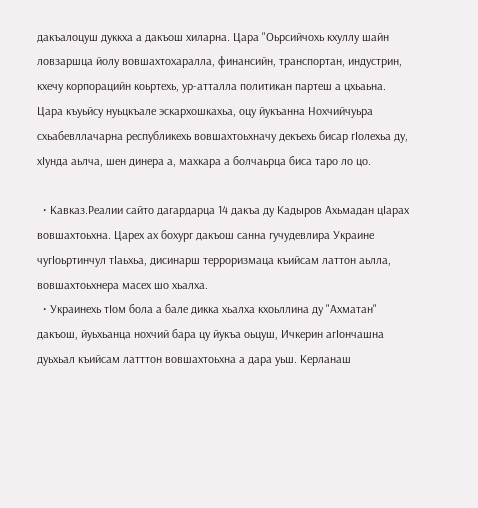дакъалоцуш дуккха а дакъош хиларна. Цара "Оьрсийчохь кхуллу шайн ловзаршца йолу вовшахтохаралла, финансийн, транспортан, индустрин, кхечу корпорацийн коьртехь, ур-атталла политикан партеш а цхьаьна. Цара къуьйсу нуьцкъале эскархошкахьа, оцу йукъанна Нохчийчуьра схьабевллачарна республикехь вовшахтоьхначу декъехь бисар гIолехьа ду, хIунда аьлча, шен динера а, махкара а болчаьрца биса таро ло цо.

  • Кавказ.Реалии сайто дагардарца 14 дакъа ду Кадыров Ахьмадан цIарах вовшахтоьхна. Царех ах бохург дакъош санна гучудевлира Украине чугIоьртинчул тIаьхьа, дисинарш терроризмаца къийсам латтон аьлла, вовшахтоьхнера масех шо хьалха.
  • Украинехь тIом бола а бале дикка хьалха кхоьллина ду "Ахматан" дакъош, йуьхьанца нохчий бара цу йукъа оьцуш, Ичкерин агIончашна дуьхьал къийсам латттон вовшахтоьхна а дара уьш. Керланаш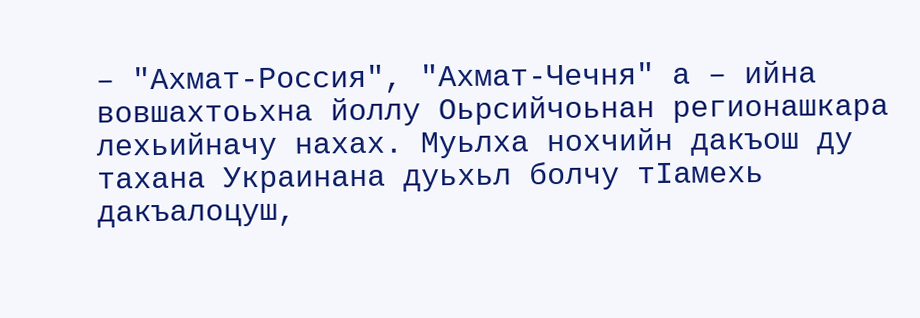– "Ахмат-Россия", "Ахмат-Чечня" а – ийна вовшахтоьхна йоллу Оьрсийчоьнан регионашкара лехьийначу нахах. Муьлха нохчийн дакъош ду тахана Украинана дуьхьл болчу тIамехь дакъалоцуш,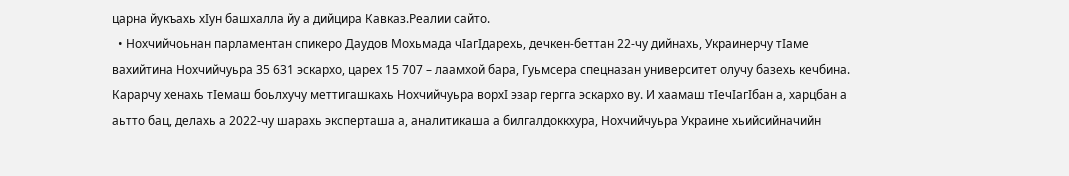царна йукъахь хIун башхалла йу а дийцира Кавказ.Реалии сайто.
  • Нохчийчоьнан парламентан спикеро Даудов Мохьмада чIагIдарехь, дечкен-беттан 22-чу дийнахь, Украинерчу тIаме вахийтина Нохчийчуьра 35 631 эскархо, царех 15 707 – лаамхой бара, Гуьмсера спецназан университет олучу базехь кечбина. Карарчу хенахь тIемаш боьлхучу меттигашкахь Нохчийчуьра ворхI эзар гергга эскархо ву. И хаамаш тIечIагIбан а, харцбан а аьтто бац, делахь а 2022-чу шарахь эксперташа а, аналитикаша а билгалдоккхура, Нохчийчуьра Украине хьийсийначийн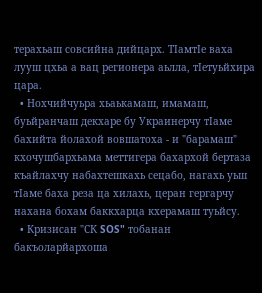терахьаш совсийна дийцарх. ТIамтIе ваха лууш цхьа а вац регионера аьлла, тIетуьйхира цара.
  • Нохчийчуьра хьаькамаш, имамаш, буьйранчаш декхаре бу Украинерчу тIаме бахийта йолахой вовшатоха - и "барамаш" кхочушбархьама меттигера бахархой бертаза къайлахчу набахтешкахь сецабо, нагахь уьш тIаме баха реза ца хилахь, церан гергарчу нахана бохам баккхарца кхерамаш туьйсу.
  • Кризисан "СК SOS" тобанан бакъоларйархоша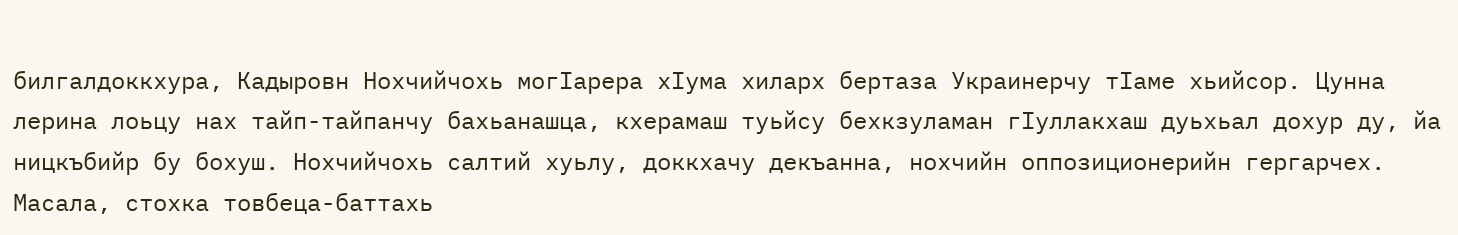билгалдоккхура, Кадыровн Нохчийчохь могIарера хIума хиларх бертаза Украинерчу тIаме хьийсор. Цунна лерина лоьцу нах тайп-тайпанчу бахьанашца, кхерамаш туьйсу бехкзуламан гIуллакхаш дуьхьал дохур ду, йа ницкъбийр бу бохуш. Нохчийчохь салтий хуьлу, доккхачу декъанна, нохчийн оппозиционерийн гергарчех. Масала, стохка товбеца-баттахь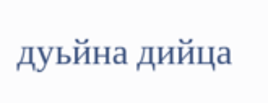дуьйна дийца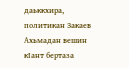даьккхира, политикан Закаев Ахьмадан вешин кIант бертаза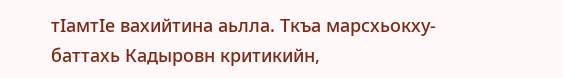тIамтIе вахийтина аьлла. Ткъа марсхьокху-баттахь Кадыровн критикийн,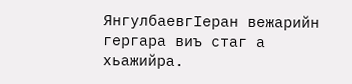ЯнгулбаевгIеран вежарийн гергара виъ стаг а хьажийра.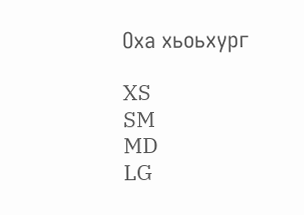Оха хьоьхург

XS
SM
MD
LG